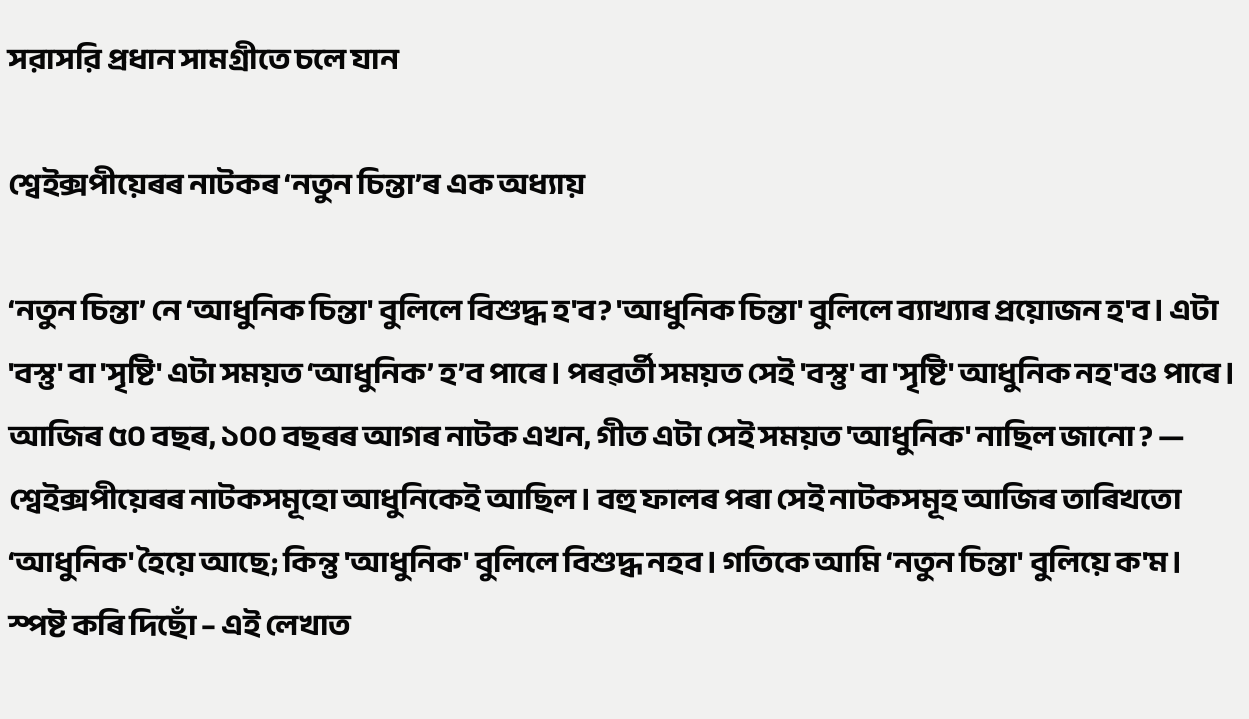সরাসরি প্রধান সামগ্রীতে চলে যান

শ্বেইক্সপীয়েৰৰ নাটকৰ ‘নতুন চিন্তা’ৰ এক অধ্যায়

‘নতুন চিন্তা’ নে ‘আধুনিক চিন্তা' বুলিলে বিশুদ্ধ হ'ব? 'আধুনিক চিন্তা' বুলিলে ব্যাখ্যাৰ প্ৰয়োজন হ'ব। এটা 'বস্তু' বা 'সৃষ্টি' এটা সময়ত ‘আধুনিক’ হ’ব পাৰে। পৰৱৰ্তী সময়ত সেই 'বস্তু' বা 'সৃষ্টি' আধুনিক নহ'বও পাৰে। আজিৰ ৫০ বছৰ, ১০০ বছৰৰ আগৰ নাটক এখন, গীত এটা সেই সময়ত 'আধুনিক' নাছিল জানো ? — শ্বেইক্সপীয়েৰৰ নাটকসমূহো আধুনিকেই আছিল। বহু ফালৰ পৰা সেই নাটকসমূহ আজিৰ তাৰিখতো ‘আধুনিক' হৈয়ে আছে; কিন্তু 'আধুনিক' বুলিলে বিশুদ্ধ নহব। গতিকে আমি ‘নতুন চিন্তা' বুলিয়ে ক'ম।
স্পষ্ট কৰি দিছোঁ – এই লেখাত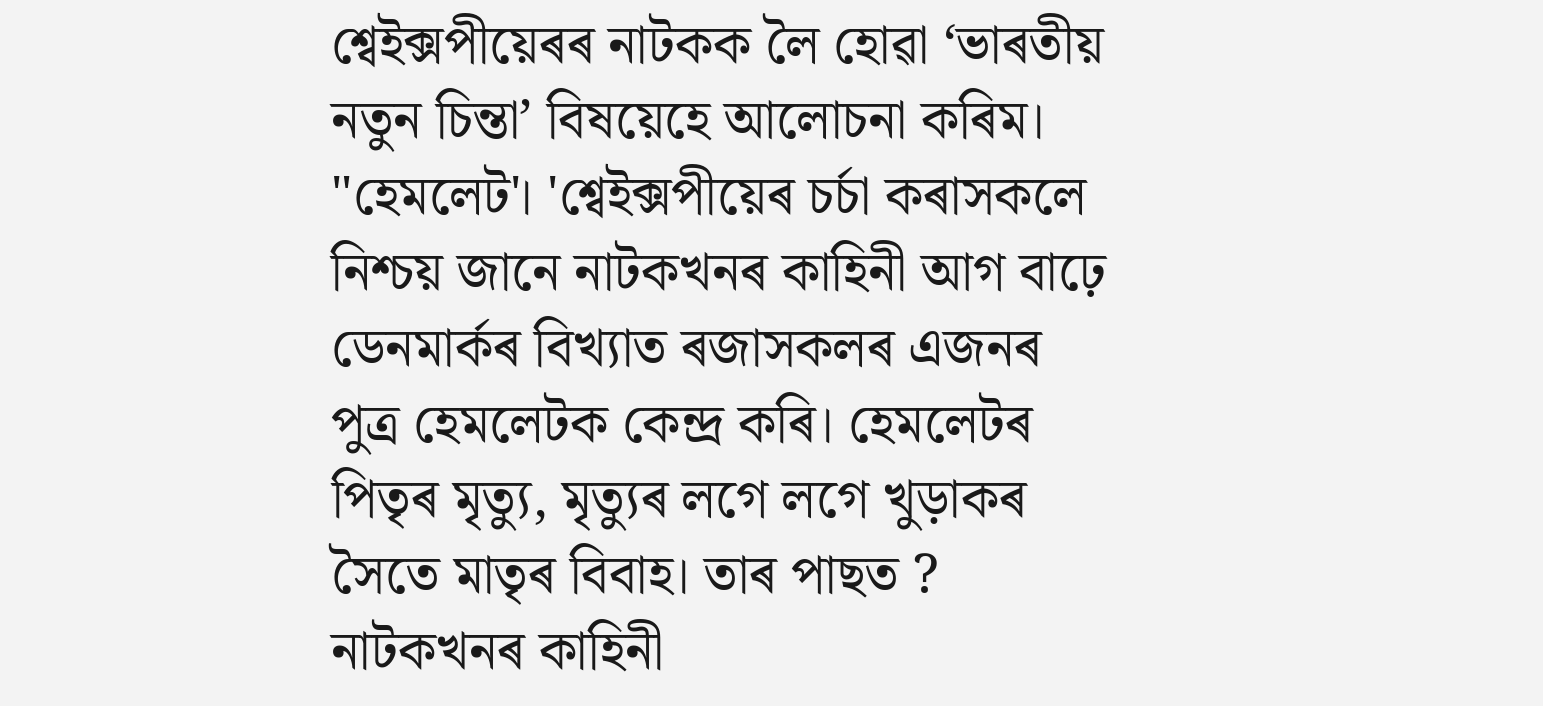শ্বেইক্সপীয়েৰৰ নাটকক লৈ হোৱা ‘ভাৰতীয় নতুন চিন্তা’ বিষয়েহে আলোচনা কৰিম।
"হেমলেট'। 'শ্বেইক্সপীয়েৰ চৰ্চা কৰাসকলে নিশ্চয় জানে নাটকখনৰ কাহিনী আগ বাঢ়ে ডেনমাৰ্কৰ বিখ্যাত ৰজাসকলৰ এজনৰ পুত্ৰ হেমলেটক কেন্দ্ৰ কৰি। হেমলেটৰ পিতৃৰ মৃত্যু, মৃত্যুৰ লগে লগে খুড়াকৰ সৈতে মাতৃৰ বিবাহ। তাৰ পাছত ? নাটকখনৰ কাহিনী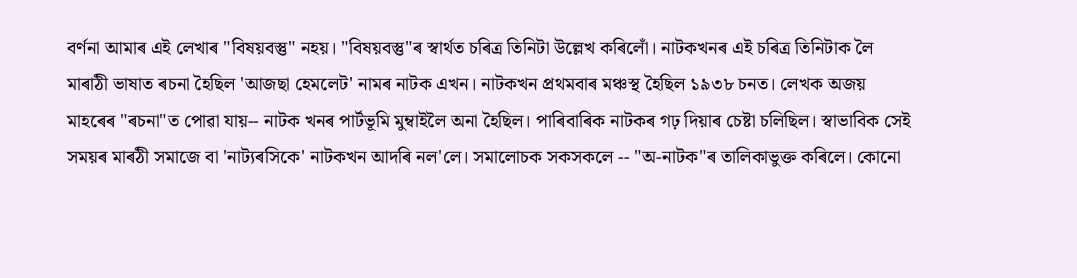বর্ণনা আমাৰ এই লেখাৰ "বিষয়বস্তু" নহয়। "বিষয়বস্তু"ৰ স্বাৰ্থত চৰিত্ৰ তিনিটা উল্লেখ কৰিলোঁ। নাটকখনৰ এই চৰিত্ৰ তিনিটাক লৈ মাৰাঠী ভাষাত ৰচনা হৈছিল 'আজছা হেমলেট' নামৰ নাটক এখন। নাটকখন প্ৰথমবাৰ মঞ্চস্থ হৈছিল ১৯৩৮ চনত। লেখক অজয় মাহৰেৰ "ৰচনা"ত পোৱা যায়-- নাটক খনৰ পার্টভূমি মুম্বাইলৈ অনা হৈছিল। পাৰিবাৰিক নাটকৰ গঢ় দিয়াৰ চেষ্টা চলিছিল। স্বাভাবিক সেই সময়ৰ মাৰঠী সমাজে বা 'নাট্যৰসিকে' নাটকখন আদৰি নল'লে। সমালোচক সকসকলে -- "অ-নাটক"ৰ তালিকাভুক্ত কৰিলে। কোনো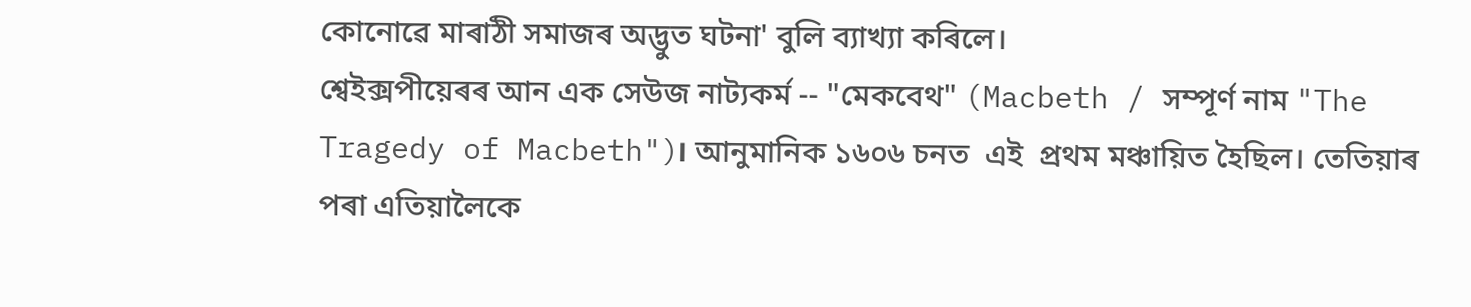কোনোৱে মাৰাঠী সমাজৰ অদ্ভুত ঘটনা' বুলি ব্যাখ্যা কৰিলে।
শ্বেইক্সপীয়েৰৰ আন এক সেউজ নাট্যকৰ্ম -- "মেকবেথ" (Macbeth / সম্পূৰ্ণ নাম "The Tragedy of Macbeth")। আনুমানিক ১৬০৬ চনত  এই  প্রথম মঞ্চায়িত হৈছিল। তেতিয়াৰ পৰা এতিয়ালৈকে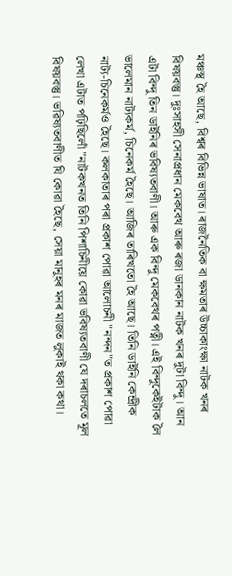মঞ্চস্থ হৈ আছে, বিশ্বৰ বিভিন্ন ভাষাত। ৰাজনৈতিক বা ক্ষমতাৰ উচ্চাকাংক্ষা নাটক খনৰ বিষয়বস্তু। দুঃসাহসী সেনাপ্রধান মেকবেথ আৰু ৰজা ডানকান নাটক খনৰ দুটা বিন্দু। আন এটা বিন্দু তিন ডাইনিৰ ভবিষ্যতবাণী। আৰু এক বিন্দু মেকবেথৰ পত্নী। এই বিন্দুকেইটাক লৈ ভালেমান নাট্যকৰ্ম, চিনেকৰ্ম হৈছে। আজিৰ তাৰিখতো হৈ আছে। তিনি ডাইনি কেন্দ্ৰীক নাট্য-চিনেকৰ্মও হৈছে। কলকাতাৰ পৰা প্ৰকাশ পোৱা আলোচনী "নন্দন"ত প্ৰকাশ পোৱা লেখা এটাত পঢ়িছিলোঁ "নাটকখনত তিনি পিশাচিনীয়ে কোৱা ভবিষ্যতবাণী যে দৰাচলতে মূল বিষয়বস্তু। ভৱিষ্যতবাণীত যি কোৱা হৈছে, সেয়া মানুহৰ মনৰ মাজত লুকাই থকা কথা।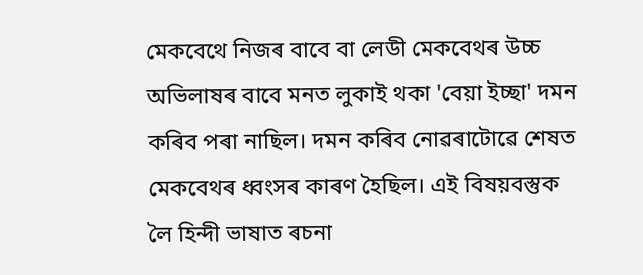মেকবেথে নিজৰ বাবে বা লেডী মেকবেথৰ উচ্চ অভিলাষৰ বাবে মনত লুকাই থকা 'বেয়া ইচ্ছা' দমন কৰিব পৰা নাছিল। দমন কৰিব নোৱৰাটোৱে শেষত মেকবেথৰ ধ্বংসৰ কাৰণ হৈছিল। এই বিষয়বস্তুক লৈ হিন্দী ভাষাত ৰচনা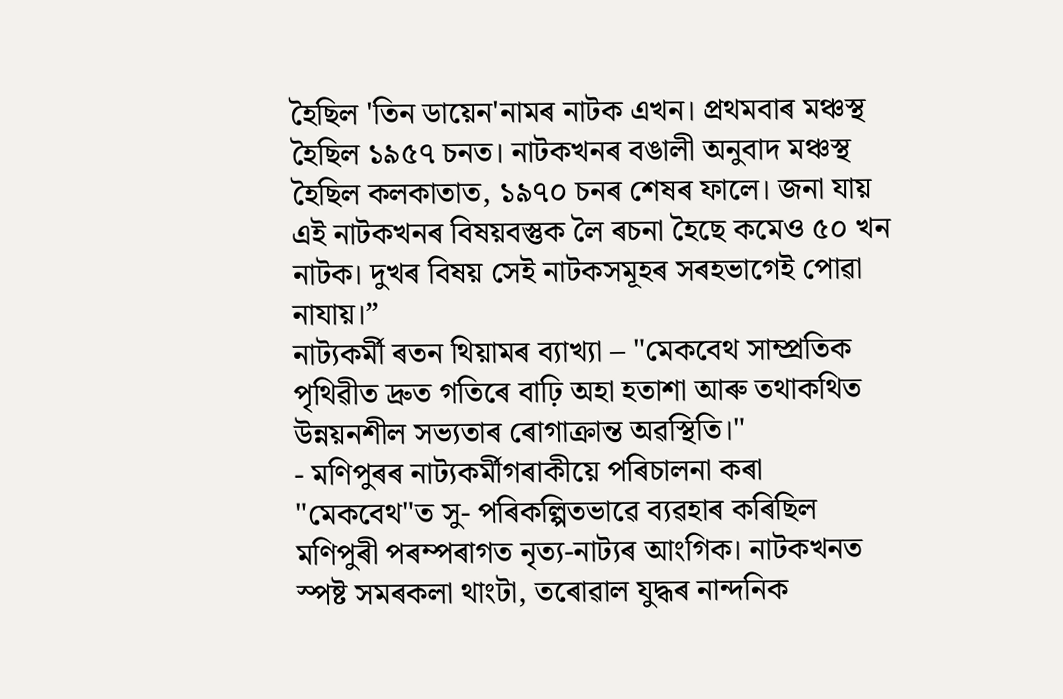হৈছিল 'তিন ডায়েন'নামৰ নাটক এখন। প্ৰথমবাৰ মঞ্চস্থ হৈছিল ১৯৫৭ চনত। নাটকখনৰ বঙালী অনুবাদ মঞ্চস্থ হৈছিল কলকাতাত, ১৯৭০ চনৰ শেষৰ ফালে। জনা যায় এই নাটকখনৰ বিষয়বস্তুক লৈ ৰচনা হৈছে কমেও ৫০ খন নাটক। দুখৰ বিষয় সেই নাটকসমূহৰ সৰহভাগেই পোৱা নাযায়।”
নাট্যকর্মী ৰতন থিয়ামৰ ব্যাখ্যা – "মেকবেথ সাম্প্রতিক পৃথিৱীত দ্রুত গতিৰে বাঢ়ি অহা হতাশা আৰু তথাকথিত উন্নয়নশীল সভ্যতাৰ ৰোগাক্ৰান্ত অৱস্থিতি।"
- মণিপুৰৰ নাট্যকর্মীগৰাকীয়ে পৰিচালনা কৰা "মেকবেথ"ত সু- পৰিকল্পিতভাৱে ব্যৱহাৰ কৰিছিল মণিপুৰী পৰম্পৰাগত নৃত্য-নাট্যৰ আংগিক। নাটকখনত স্পষ্ট সমৰকলা থাংটা, তৰোৱাল যুদ্ধৰ নান্দনিক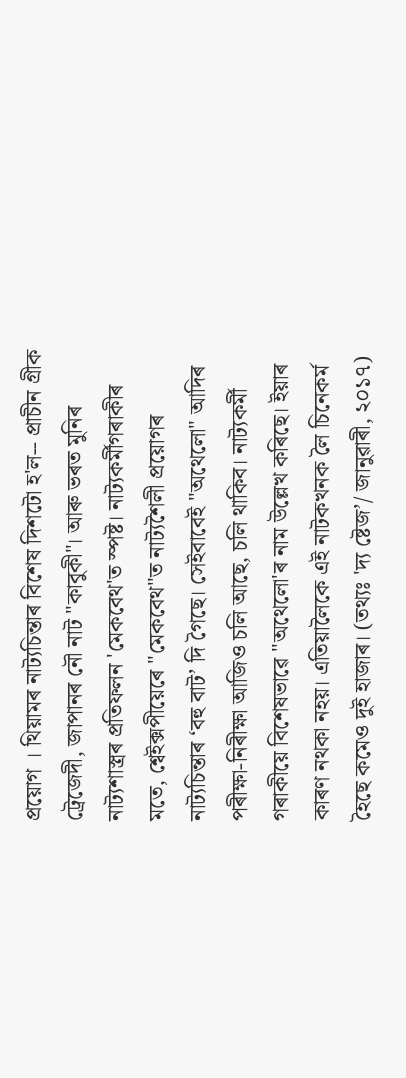প্রয়োগ । থিয়ামৰ নাট্যচিন্তাৰ বিশেষ দিশটো হ'ল-- প্রাচীন গ্রীক ট্রেজেদী, জাপানৰ নৌ নাট "কাবুকী"। আৰু ভৰত মুনিৰ নাট্যশাস্ত্ৰৰ প্ৰতিফলন 'মেকবেথ'ত স্পষ্ট। নাট্যকর্মীগৰাকীৰ মতে, শ্বেইক্সপীয়েৰে "মেকবেথ"ত নাট্যশৈলী প্রয়োগৰ নাট্যচিন্তাৰ ‘বহু বাট’ দি গৈছে। সেইবাবেই "অথেলো" আদিৰ পৰীক্ষা-নিৰীক্ষা আজিও চলি আছে, চলি থাকিব। নাট্যকর্মী গৰাকীয়ে বিশেষভাৱে "অথেলো'ৰ নাম উল্লেখ কৰিছে। ইয়াৰ কাৰণ নথকা নহয়। এতিয়ালৈকে এই নাটকখনক লৈ চিনেকৰ্ম হৈছে কমেও দুই হাজাৰ। (তথ্যঃ 'দ্য ষ্টেজ’/ জানুৱাৰী, ২০১৭)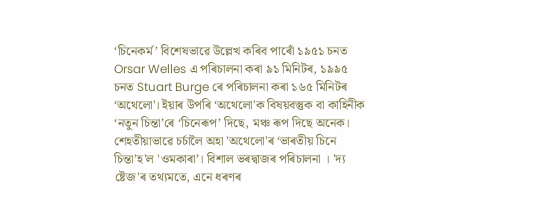‘চিনেকর্ম’ বিশেষভাৱে উল্লেখ কৰিব পাৰোঁ ১৯৫১ চনত Orsar Welles এ পৰিচালনা কৰা ৯১ মিনিটৰ, ১৯৯৫ চনত Stuart Burge ৰে পৰিচালনা কৰা ১৬৫ মিনিটৰ ‘অথেলো'। ইয়াৰ উপৰি ‘অথেলো'ক বিষয়বস্তুক বা কাহিনীক ‘নতুন চিন্তা’ৰে ‘চিনেৰূপ’ দিছে, মঞ্চ ৰূপ দিছে অনেক। শেহতীয়াভাৱে চৰ্চালৈ অহা 'অথেলো'ৰ ‘ভাৰতীয় চিনে চিন্তা’হ'ল 'ওমকাৰা’। বিশাল ভৰদ্বাজৰ পৰিচালনা । 'দ্য ষ্টেজ'ৰ তথ্যমতে, এনে ধৰণৰ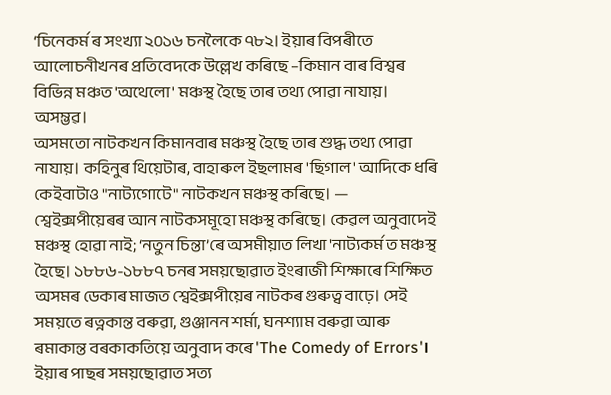‘চিনেকৰ্ম ৰ সংখ্যা ২০১৬ চনলৈকে ৭৮২। ইয়াৰ বিপৰীতে আলোচনীখনৰ প্ৰতিবেদকে উল্লেখ কৰিছে –কিমান বাৰ বিশ্বৰ বিভিন্ন মঞ্চত 'অথেলো' মঞ্চস্থ হৈছে তাৰ তথ্য পোৱা নাযায়। অসম্ভৱ।
অসমতো নাটকখন কিমানবাৰ মঞ্চস্থ হৈছে তাৰ শুদ্ধ তথ্য পোৱা নাযায়। কহিনুৰ থিয়েটাৰ, বাহাৰুল ইছলামৰ 'ছিগাল' আদিকে ধৰি কেইবাটাও "নাট্যগোটে" নাটকখন মঞ্চস্থ কৰিছে। — শ্বেইক্সপীয়েৰৰ আন নাটকসমূহো মঞ্চস্থ কৰিছে। কেৱল অনুবাদেই মঞ্চস্থ হোৱা নাই; ‘নতুন চিন্তা’ৰে অসমীয়াত লিখা 'নাট্যকর্ম ত মঞ্চস্থ হৈছে। ১৮৮৬-১৮৮৭ চনৰ সময়ছোৱাত ইংৰাজী শিক্ষাৰে শিক্ষিত অসমৰ ডেকাৰ মাজত শ্বেইক্সপীয়েৰ নাটকৰ গুৰুত্ব বাঢ়ে। সেই সময়তে ৰত্নকান্ত বৰুৱা, গুঞ্জানন শৰ্মা, ঘনশ্যাম বৰুৱা আৰু ৰমাকান্ত বৰকাকতিয়ে অনুবাদ কৰে 'The Comedy of Errors'। ইয়াৰ পাছৰ সময়ছোৱাত সত্য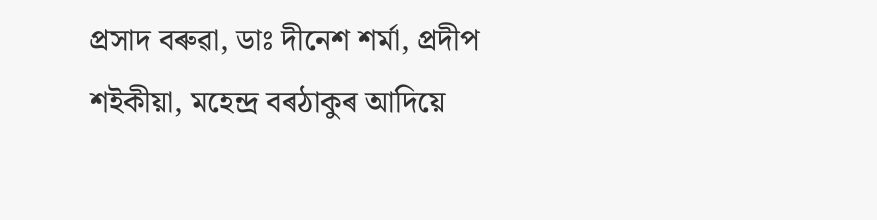প্ৰসাদ বৰুৱা, ডাঃ দীনেশ শর্মা, প্রদীপ শ‍ইকীয়া, মহেন্দ্ৰ বৰঠাকুৰ আদিয়ে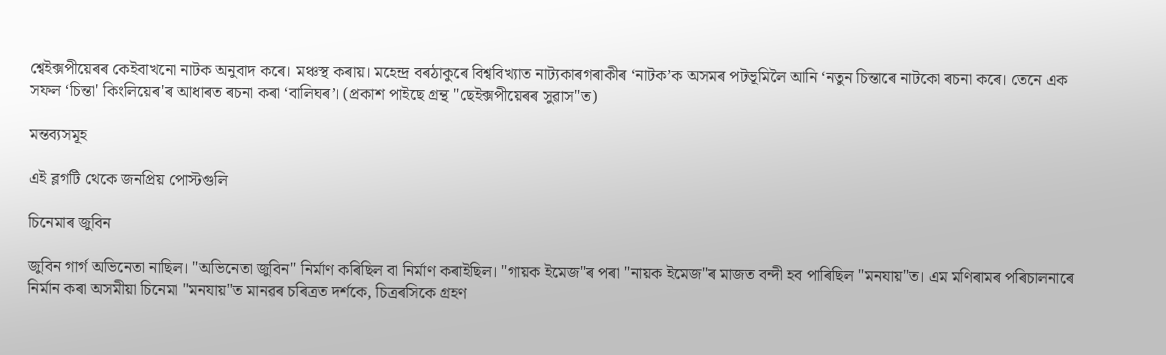শ্বেইক্সপীয়েৰৰ কেইবাখনো নাটক অনুবাদ কৰে। মঞ্চস্থ কৰায়। মহেন্দ্ৰ বৰঠাকুৰে বিশ্ববিখ্যাত নাট্যকাৰগৰাকীৰ ‘নাটক’ক অসমৰ পটভূমিলৈ আনি ‘নতুন চিন্তাৰে নাটকো ৰচনা কৰে। তেনে এক সফল ‘চিন্তা' কিংলিয়েৰ'ৰ আধাৰত ৰচনা কৰা ‘বালিঘৰ’। (প্ৰকাশ পাইছে গ্ৰন্থ "ছেইক্সপীয়েৰৰ সুৱাস"ত)

মন্তব্যসমূহ

এই ব্লগটি থেকে জনপ্রিয় পোস্টগুলি

চিনেমাৰ জুবিন

জুবিন গাৰ্গ অভিনেতা নাছিল। "অভিনেতা জুবিন" নিৰ্মাণ কৰিছিল বা নিৰ্মাণ কৰাইছিল। "গায়ক ইমেজ"ৰ পৰা "নায়ক ইমেজ"ৰ মাজত বন্দী হব পাৰিছিল "মনযায়"ত। এম মণিৰামৰ পৰিচালনাৰে নিৰ্মান কৰা অসমীয়া চিনেমা "মনযায়"ত মানৱৰ চৰিত্ৰত দৰ্শকে, চিত্ৰৰসিকে গ্ৰহণ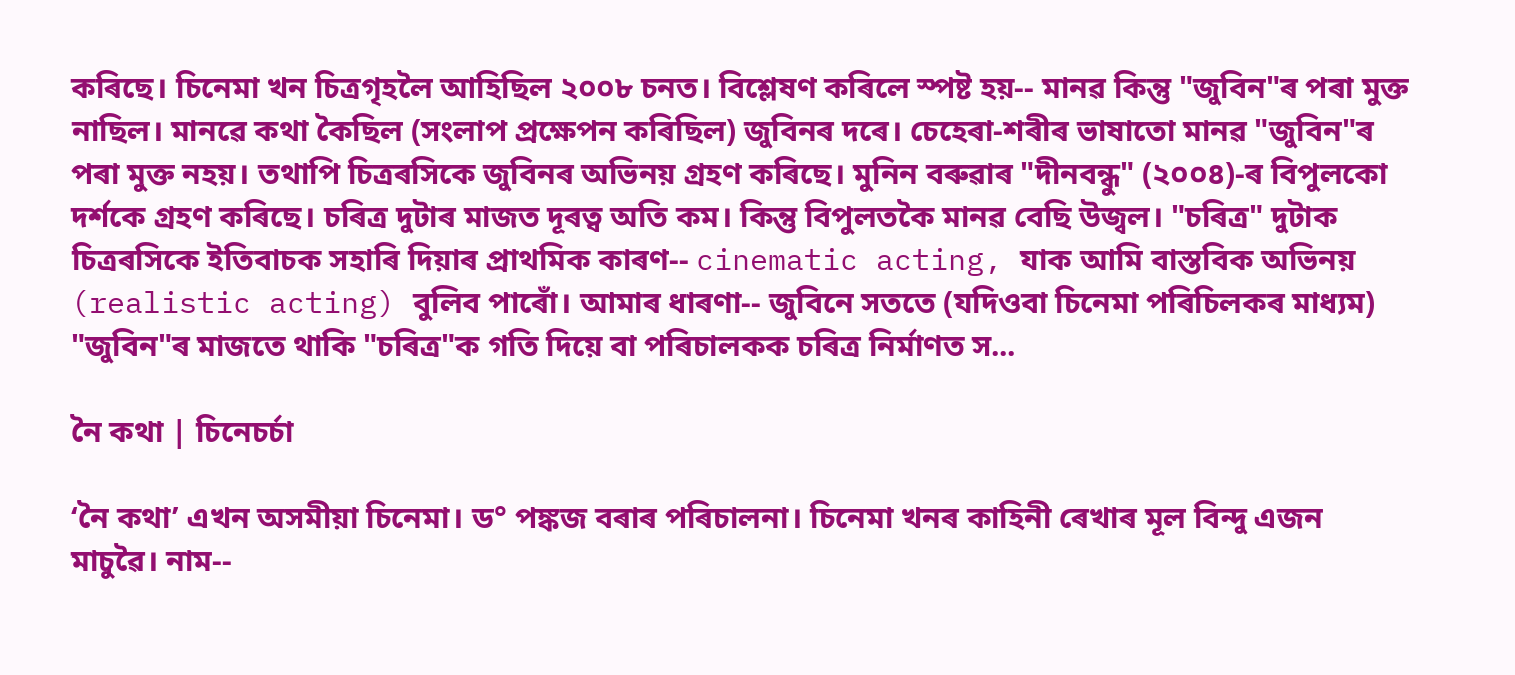কৰিছে। চিনেমা খন চিত্ৰগৃহলৈ আহিছিল ২০০৮ চনত। বিশ্লেষণ কৰিলে স্পষ্ট হয়-- মানৱ কিন্তু "জুবিন"ৰ পৰা মুক্ত নাছিল। মানৱে কথা কৈছিল (সংলাপ প্ৰক্ষেপন কৰিছিল) জুবিনৰ দৰে। চেহেৰা-শৰীৰ ভাষাতো মানৱ "জুবিন"ৰ পৰা মুক্ত নহয়। তথাপি চিত্ৰৰসিকে জুবিনৰ অভিনয় গ্ৰহণ কৰিছে। মুনিন বৰুৱাৰ "দীনবন্ধু" (২০০৪)-ৰ বিপুলকো দৰ্শকে গ্ৰহণ কৰিছে। চৰিত্ৰ দুটাৰ মাজত দূৰত্ব অতি কম। কিন্তু বিপুলতকৈ মানৱ বেছি উজ্বল। "চৰিত্ৰ" দুটাক চিত্ৰৰসিকে ইতিবাচক সহাৰি দিয়াৰ প্ৰাথমিক কাৰণ-- cinematic acting, যাক আমি বাস্তবিক অভিনয় (realistic acting) বুলিব পাৰোঁ। আমাৰ ধাৰণা-- জুবিনে সততে (যদিওবা চিনেমা পৰিচিলকৰ মাধ্যম) "জুবিন"ৰ মাজতে থাকি "চৰিত্ৰ"ক গতি দিয়ে বা পৰিচালকক চৰিত্ৰ নিৰ্মাণত স...

নৈ কথা | চিনেচৰ্চা

‘নৈ কথা’ এখন অসমীয়া চিনেমা। ড° পঙ্কজ বৰাৰ পৰিচালনা। চিনেমা খনৰ কাহিনী ৰেখাৰ মূল বিন্দু এজন মাচুৱৈ। নাম--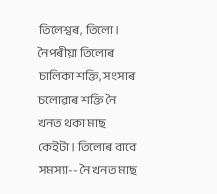তিলেশ্বৰ, তিলো। নৈপৰীয়া তিলোৰ চালিকা শক্তি, সংসাৰ চলোৱাৰ শক্তি নৈ খনত থকা মাছ কেইটা। তিলোৰ বাবে সমস্যা-- নৈ খনত মাছ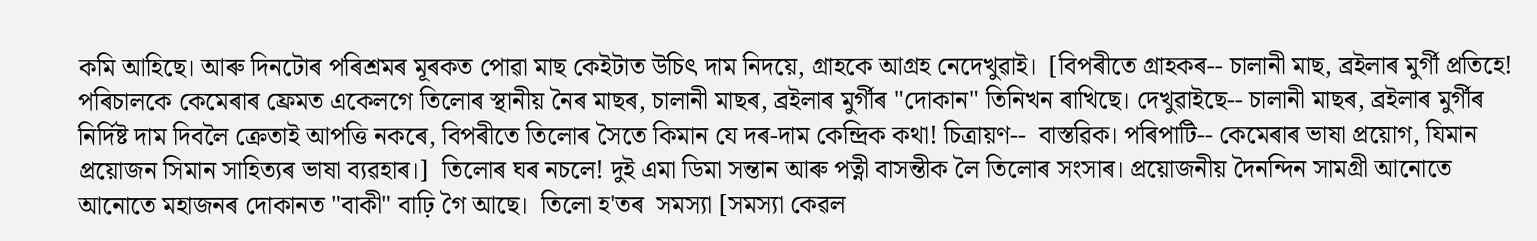কমি আহিছে। আৰু দিনটোৰ পৰিশ্ৰমৰ মূৰকত পোৱা মাছ কেইটাত উচিৎ দাম নিদয়ে, গ্ৰাহকে আগ্ৰহ নেদেখুৱাই।  [বিপৰীতে গ্ৰাহকৰ-- চালানী মাছ, ব্ৰইলাৰ মুৰ্গী প্ৰতিহে! পৰিচালকে কেমেৰাৰ ফ্ৰেমত একেলগে তিলোৰ স্থানীয় নৈৰ মাছৰ, চালানী মাছৰ, ব্ৰইলাৰ মুৰ্গীৰ "দোকান" তিনিখন ৰাখিছে। দেখুৱাইছে-- চালানী মাছৰ, ব্ৰইলাৰ মুৰ্গীৰ নিৰ্দিষ্ট দাম দিবলৈ ক্ৰেতাই আপত্তি নকৰে, বিপৰীতে তিলোৰ সৈতে কিমান যে দৰ-দাম কেন্দ্ৰিক কথা! চিত্ৰায়ণ--  বাস্তৱিক। পৰিপাটি-- কেমেৰাৰ ভাষা প্ৰয়োগ, যিমান প্ৰয়োজন সিমান সাহিত্যৰ ভাষা ব্যৱহাৰ।]  তিলোৰ ঘৰ নচলে! দুই এমা ডিমা সন্তান আৰু পত্নী বাসন্তীক লৈ তিলোৰ সংসাৰ। প্ৰয়োজনীয় দৈনন্দিন সামগ্ৰী আনোতে আনোতে মহাজনৰ দোকানত "বাকী" বাঢ়ি গৈ আছে।  তিলো হ'তৰ  সমস্যা [সমস্যা কেৱল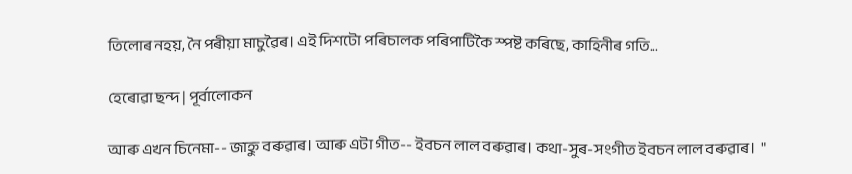তিলোৰ নহয়, নৈ পৰীয়া মাচুৱৈৰ। এই দিশটো পৰিচালক পৰিপাটিকৈ স্পষ্ট কৰিছে, কাহিনীৰ গতি...

হেৰোৱা ছন্দ | পূৰ্বালোকন

আৰু এখন চিনেমা-- জাহ্নু বৰুৱাৰ। আৰু এটা গীত-- ইবচন লাল বৰুৱাৰ। কথা-সুৰ-সংগীত ইবচন লাল বৰুৱাৰ।  "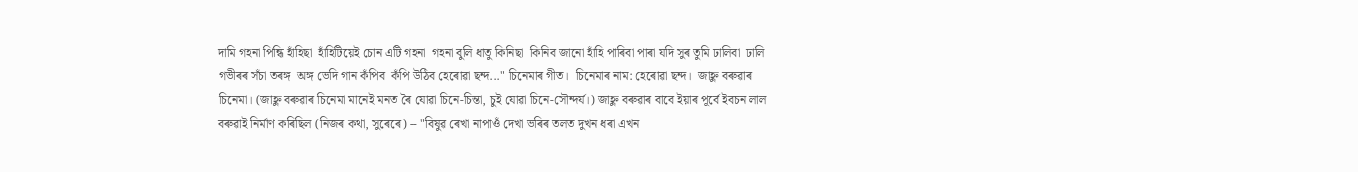দামি গহনা পিন্ধি হাঁহিছা  হাঁহিটিয়েই চোন এটি গহনা  গহনা বুলি ধাতু কিনিছা  কিনিব জানো হাঁহি পাৰিবা পাৰা যদি সুৰ তুমি ঢালিবা  ঢালি গভীৰৰ সঁচা তৰঙ্গ  অঙ্গ ভেদি গান কঁপিব  কঁপি উঠিব হেৰোৱা ছন্দ..." চিনেমাৰ গীত।  চিনেমাৰ নাম: হেৰোৱা ছন্দ।  জাহ্নু বৰুৱাৰ চিনেমা। (জাহ্নু বৰুৱাৰ চিনেমা মানেই মনত ৰৈ যোৱা চিনে-চিন্তা, চুই যোৱা চিনে-সৌন্দৰ্য।) জাহ্নু বৰুৱাৰ বাবে ইয়াৰ পূৰ্বে ইবচন লাল বৰুৱাই নিৰ্মাণ কৰিছিল (নিজৰ কথা, সুৰেৰে) -- "বিষুৱ ৰেখা নাপাওঁ দেখা ভৰিৰ তলত দুখন ধৰা এখন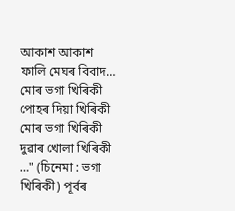আকাশ আকাশ ফালি মেঘৰ বিবাদ… মোৰ ভগা খিৰিকী পোহৰ দিয়া খিৰিকী মোৰ ভগা খিৰিকী দুৱাৰ খোলা খিৰিকী …" (চিনেমা : ভগা খিৰিকী) পূৰ্বৰ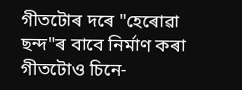গীতটোৰ দৰে "হেৰোৱা ছন্দ"ৰ বাবে নিৰ্মাণ কৰা গীতটোও চিনে-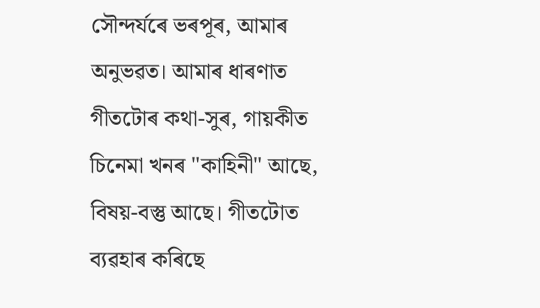সৌন্দৰ্যৰে ভৰপূৰ, আমাৰ অনুভৱত। আমাৰ ধাৰণাত গীতটোৰ কথা-সুৰ, গায়কীত চিনেমা খনৰ "কাহিনী" আছে, বিষয়-বস্তু আছে। গীতটোত ব্যৱহাৰ কৰিছে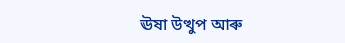ঊষা উত্থুপ আৰু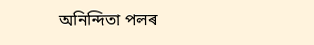অনিন্দিতা পলৰ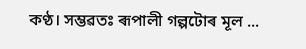কণ্ঠ। সম্ভৱতঃ ৰূপালী গল্পটোৰ মূল ...